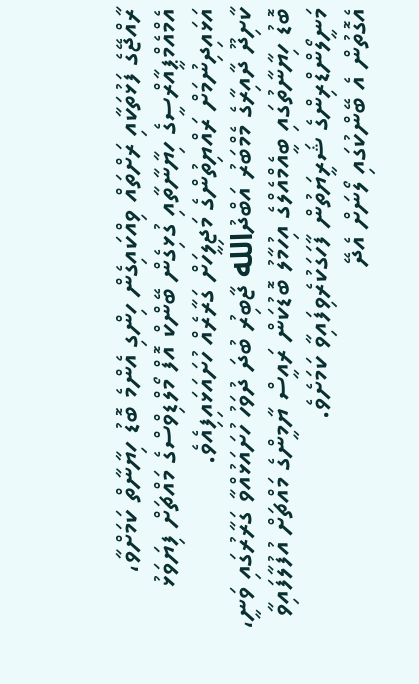ރާއްޖޭގެ ފަޅުތަކާއި ރަށްތައް ވިއްކައިގެން ހިންގި އެންމެ ބޮޑު ހިޔާނާތް ކަމަށްވާ، އެމްއެމްޕީއާރްސީގެ ހިޔާނާތާއި ގުޅިގެން ބޭންކް އޮފް މޯލްޑިވްސްގެ މައްޗަށް ފިޔަވަޅު އަޅައިދިނުމަށް ރައްޔިތުންގެ މަޖިލީހަށް ގަރާރެއް ހުށައަޅައިފިއެވެ.
ކާށިދޫ ދާއިރާގެ މެމްބަރު އަބްދުالله ޖާބިރު ބުދަ ދުވަހު ހުށައަޅުއްވާ ގަރާރުގައި ވަނީ، ބޮޑު ހިޔާނާތުގައި ބީއެމްއެލްގެ އިހުމާލު ބޮޑުކަން ރައީސް ޔާމީންގެ މައްޗަށް އުފުލާފައިވާ މަނީލޯންޑްރިންގެ ޝަރީޔަތުން ފާހަގަކުރެވިފައިވާ ކަމަށެވެ.
އެގޮތުން އެ ބޭންކުގައި ލޯނަށް އެދޭ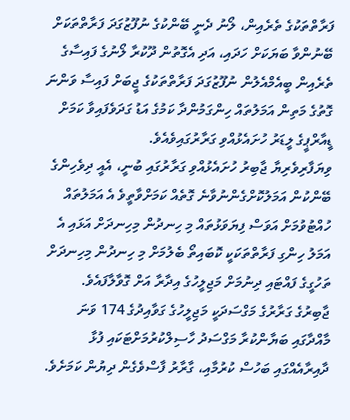ފަރާތްތަކުގެ ތެރެއިން، ލޯނު ދެނީ ބޭންކުގެ ނުފޫޒުގަދަ ފަރާތްތަކަށް ބޭނުންވާ ބަޔަކަށް ހަދައި، އަދި އެގޮތުން ދޫކުރާ ލޯނުގެ ފައިސާގެ ތެރެއިން ބީއެމްއެލުން ނުފޫޒުގަދަ ފަރާތްތަކުގެ ޖީބަށް ފައިސާ ވަންނަ ގޮތުގެ މަތިން އަމަލުތައް ހިންގަމުންދާ ކަމުގެ އަޑު ގަދަވެފައިވާ ކަމަށް ޑީއާރްޕީގެ ލީޑަރު ހުށައެޅުއްވި ގަރާރުގައިވެއެވެ.
ވިޔަފާރިވެރިޔާ ޖާބިރު ހުށައެޅުއްވި ގަރާރުގައި ބުނީ، އެއީ ދިވެހިންގެ ބޭންކުން އަމަލުކޮށްގެންނުވާނެ ގޮތެއް ކަމަށްވާތީވެ އެ އަމަލުތައް ހުއްޓުވުމަށް އަވަސް ފިޔަވަޅުތައް މި ހިނދުން މިހިނދަށް އަޅައި އެ އަމަލު ހިންގި ފަރާތްތަކަކީ ކޮބައިތޯ ބެލުމަށް މި ހިނދުން މިހިނދަށް ތަހުގީގެ ފައްޓައި ދިނުމަށް މަޖިލީހުގެ އިދާރާ އަށް ގޮވާލާފައެވެ.
ޖާބިރުގެ ގަރާރުގެ މަގްސަދަކީ މަޖިލީހުގެ ގަވާއިދުގެ 174 ވަނަ މާއްދާގައި ބަޔާންކުރާ މަގްސަދު ހާސިލްކުރުމަށްޓަކައި ފުޅާ ދާއިރާއެއްގައި ބަހުސް ކުރުމާއި، ގާރާރު ފާސްވެގެން ދިޔުން ކަމަށެވެ.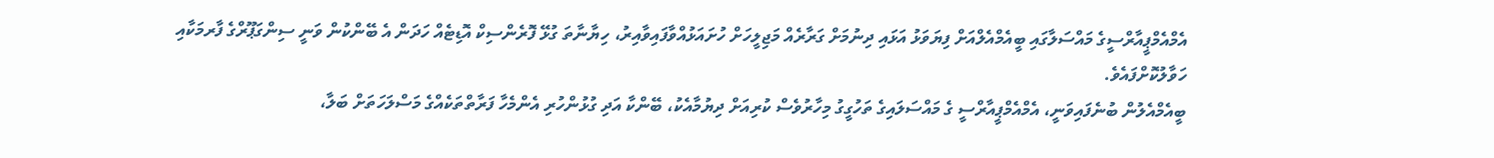އެމްއެމްޕީއާރްސީގެ މައްސަލާގައި ބީއެމްއެލްއަށް ފިޔަވަޅު އަޅައި ދިނުމަށް ގަރާރެއް މަޖިލީހަށް ހުށައަޅުއްވާފައިވާއިރު، ހިޔާނާތަ ގުޅޭ ފޮރެންސިކް އޮޑިޓެއް ހަދަން އެ ބޭންކުން ވަނީ ސިންގަޕޫރްގެ ފާރމަކާއި ހަވާލުކޮށްފައެވެ.
ބީއެމްއެލުން ބުނެފައިވަނީ، އެމްއެމްޕީއާރްސީ ގެ މައްސަލައިގެ ތަހުގީގު މިހާރުވެސް ކުރިއަށް ދިޔުމާއެކު، ބޭންކާ އަދި ގުޅުންހުރި އެންމެހާ ފަރާތްތަކެއްގެ މަސްލަހަތަށް ބަލާ،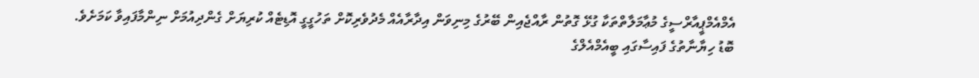އެމްއެމްޕީއާރްސީގެ މުޢާމަލާތްތަކާ ގުޅޭ ގޮތުން ރާއްޖެއިން ބޭރުގެ މިނިވަން އިދާރާއެއް މެދުވެރިކޮށް ތަހުގީގީ އޮޑިޓެއް ކުރިޔަށް ގެންދިއުމަށް ނިންމާފައިވާ ކަމަށެވެ.
ބޮޑު ހިޔާނާތުގެ ފައިސާގައި ބީއެމްއެލްގެ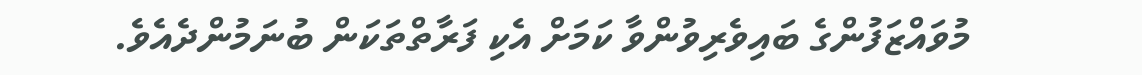މުވައްޒަފުންގެ ބައިވެރިވުންވާ ކަމަށް އެކި ފަރާތްތަކަން ބުނަމުންދެއެވެ.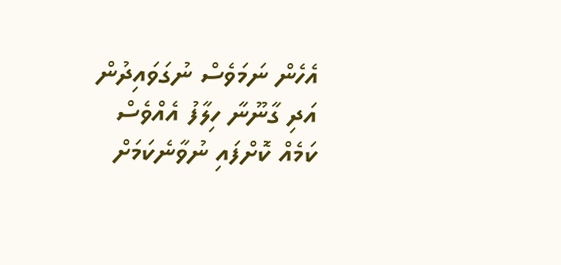އެހެން ނަމަވެސް ނުގަވައިދުން އަދި ގާނޫނާ ހިލާފު އެއްވެސް ކަމެއް ކޮށްފައި ނުވާނެކަމަށް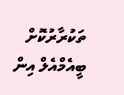ތަކުރާރުކޮށް ބީއެމްއެލް އިން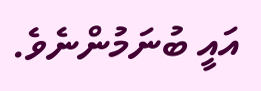އައީ ބުނަމުންނެވެ.